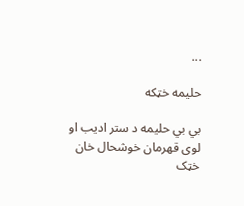...

حلیمه خټکه

بي بي حليمه د ستر اديب او لوی قهرمان خوشحال خان خټک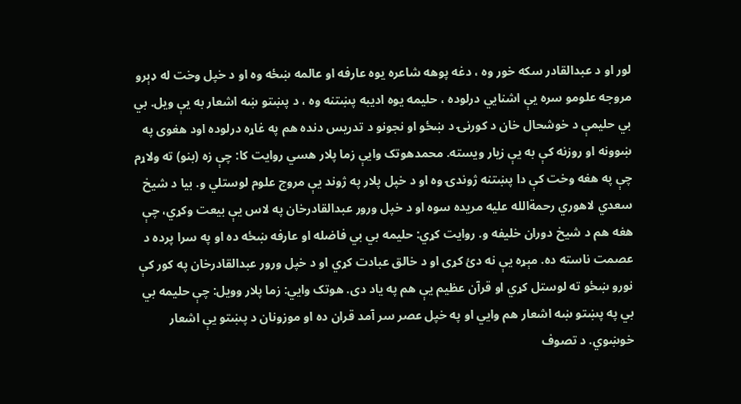لور او د عبدالقادر سکه خور وه ، دغه پوهه شاعره يوه عارفه او عالمه ښځه وه او د خپل وخت له ډېرو مروجه علومو سره يې اشنايي درلوده ، حليمه يوه اديبه پښتنه وه ، د پښتو ښه اشعار به يې ويل. بي بي حليمې د خوشحال خان د کورنۍ د ښځو او نجونو د تدريس دنده هم په غاړه درلوده اود هغوی په ښوونه او روزنه کې به يې زيار ويسته. محمدهوتک وايې زما پلار هسي روایت کا: چې زه (بنو) ته ولاړم چې په هغه وخت کې دا پښتنه ژوندۍ وه او د خپل پلار په ژوند يې مروج علوم لوستلي و. بیا د شیخ سعدي لاهوري رحمةالله علیه مریده سوه او د خپل ورور عبدالقادرخان په لاس يې بیعت وکړي، چې هغه هم د شیخ دوران خلیفه و. روایت کړي: حلیمه بي بي فاضله او عارفه ښځه ده او په سرا پرده د عصمت ناسته ده. مېړه یې نه دئ کړی او د خالق عبادت کړي او د خپل ورور عبدالقادرخان په کور کې نورو ښځو ته لوستل کړي او قرآن عظیم یې هم په یاد دی. هوتک وايي: زما پلار وویل: چې حلیمه بي بي په پښتو ښه اشعار هم وايي او په خپل عصر سر آمد قران ده او موزونان د پښتو یې اشعار خوښوي. د تصوف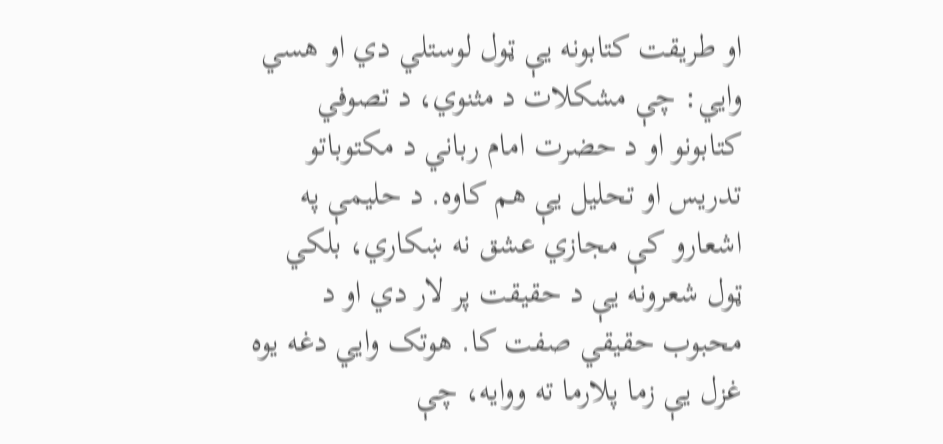او طریقت کتابونه یې ټول لوستلي دي او هسي وايي: چې مشکلات د مثنوي، د تصوفي کتابونو او د حضرت امام رباني د مکتوباتو تدریس او تحلیل یې هم کاوه. د حلیمې په اشعارو کې مجازي عشق نه ښکاري، بلکي ټول شعرونه يې د حقیقت پر لار دي او د محبوب حقیقي صفت کا. هوتک وايي دغه یوه غزل یې زما پلارما ته ووایه، چې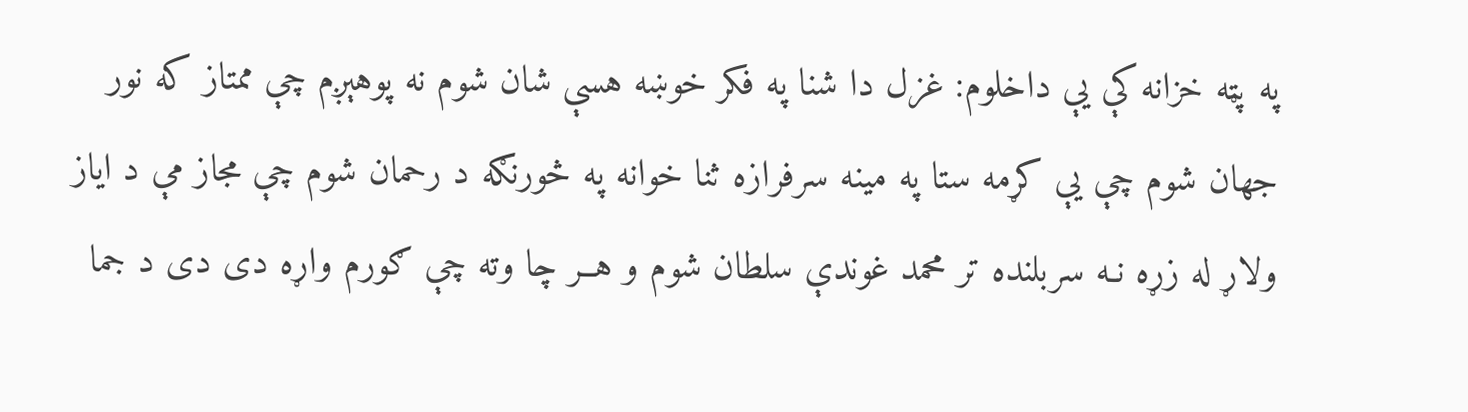په پټه خزانه کې یې داخلوم: غزل دا شنا په فکر خوښه هسې شان شوم نه پوهېږم چې ممتاز که نور جهان شوم چې يې کړمه ستا په مينه سرفرازه ثنا خوانه په څورنګه د رحمان شوم چې مجاز مې د اياز ولاړ له زړه نـه سربلنده تر محمد غوندې سلطان شوم و هــر چا وته چې ګورم واړه دی دی د جما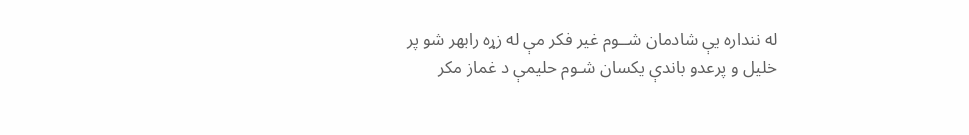له ننداره يې شادمان شــوم غير فکر مې له زړه رابهر شو پر خليل و پرعدو باندې يکسان شـوم حليمې د غماز مکر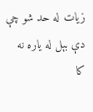زيات له حد شو چې دې بېل له ياره نه کا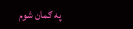په ګمان شوم